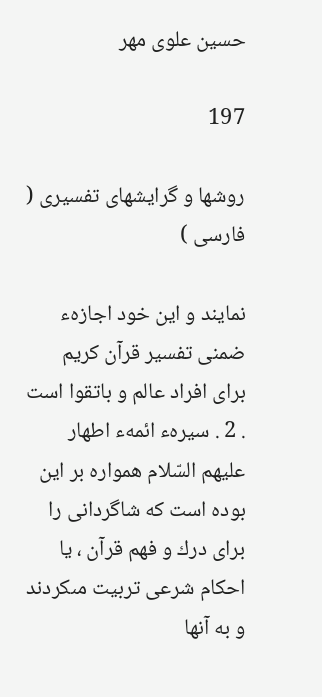حسين علوى مهر

197

روشها و گرايشهاى تفسيرى ( فارسى )

نمايند و اين خود اجازهء ضمنى تفسير قرآن كريم براى افراد عالم و باتقوا است . 2 . سيرهء ائمهء اطهار عليهم السّلام همواره بر اين بوده است كه شاگردانى را براى درك و فهم قرآن ، يا احكام شرعى تربيت مىكردند و به آنها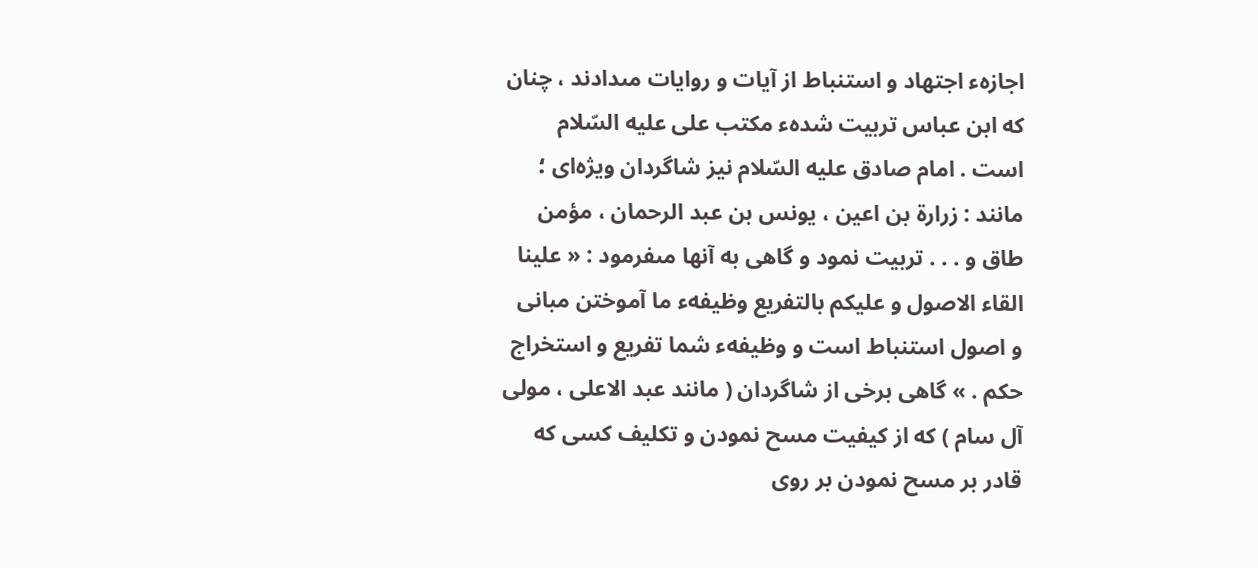اجازهء اجتهاد و استنباط از آيات و روايات مىدادند ، چنان كه ابن عباس تربيت شدهء مكتب على عليه السّلام است . امام صادق عليه السّلام نيز شاگردان ويژه‌اى ؛ مانند : زرارة بن اعين ، يونس بن عبد الرحمان ، مؤمن طاق و . . . تربيت نمود و گاهى به آنها مىفرمود : « علينا القاء الاصول و عليكم بالتفريع وظيفهء ما آموختن مبانى و اصول استنباط است و وظيفهء شما تفريع و استخراج حكم . » گاهى برخى از شاگردان ( مانند عبد الاعلى ، مولى آل سام ) كه از كيفيت مسح نمودن و تكليف كسى كه قادر بر مسح نمودن بر روى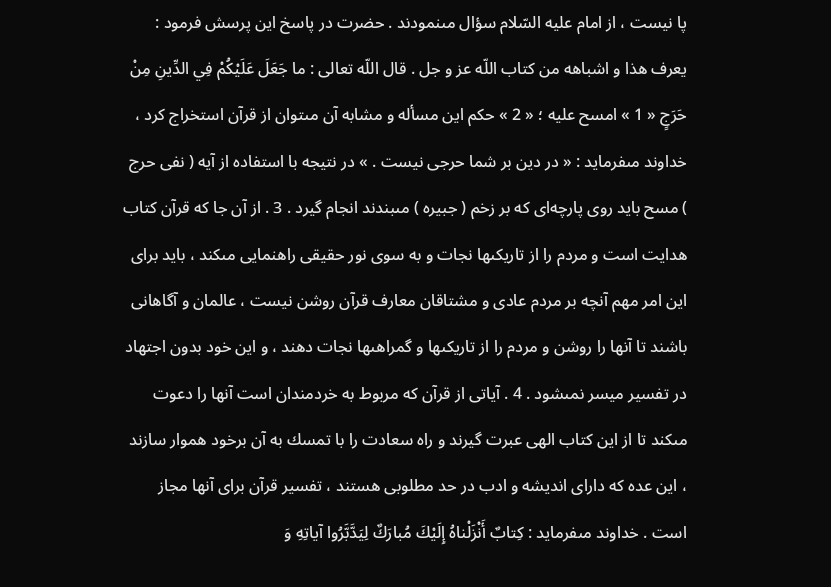پا نيست ، از امام عليه السّلام سؤال مىنمودند . حضرت در پاسخ اين پرسش فرمود : يعرف هذا و اشباهه من كتاب اللّه عز و جل . قال اللّه تعالى : ما جَعَلَ عَلَيْكُمْ فِي الدِّينِ مِنْ حَرَجٍ « 1 » امسح عليه ؛ « 2 » حكم اين مسأله و مشابه آن مىتوان از قرآن استخراج كرد ، خداوند مىفرمايد : « در دين بر شما حرجى نيست . » در نتيجه با استفاده از آيه ( نفى حرج ) مسح بايد روى پارچه‌اى كه بر زخم ( جبيره ) مىبندند انجام گيرد . 3 . از آن جا كه قرآن كتاب هدايت است و مردم را از تاريكىها نجات و به سوى نور حقيقى راهنمايى مىكند ، بايد براى اين امر مهم آنچه بر مردم عادى و مشتاقان معارف قرآن روشن نيست ، عالمان و آگاهانى باشند تا آنها را روشن و مردم را از تاريكىها و گمراهىها نجات دهند ، و اين خود بدون اجتهاد در تفسير ميسر نمىشود . 4 . آياتى از قرآن كه مربوط به خردمندان است آنها را دعوت مىكند تا از اين كتاب الهى عبرت گيرند و راه سعادت را با تمسك به آن برخود هموار سازند ، اين عده كه داراى انديشه و ادب در حد مطلوبى هستند ، تفسير قرآن براى آنها مجاز است . خداوند مىفرمايد : كِتابٌ أَنْزَلْناهُ إِلَيْكَ مُبارَكٌ لِيَدَّبَّرُوا آياتِهِ وَ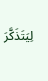لِيَتَذَكَّرَ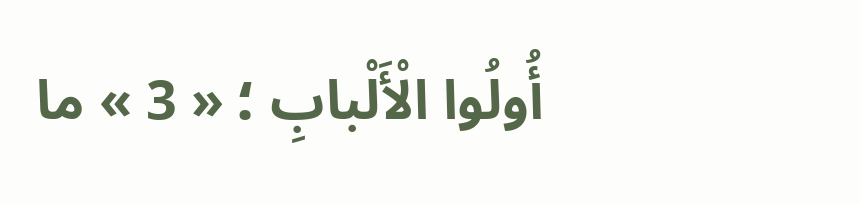أُولُوا الْأَلْبابِ ؛ « 3 » ما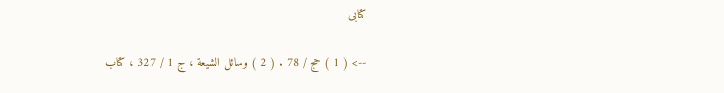كتابى

--> ( 1 ) حج / 78 . ( 2 ) وسائل الشيعة ، ج 1 / 327 ، كتاب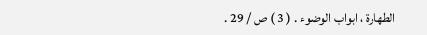الطهارة ، ابواب الوضوء . ( 3 ) ص / 29 .